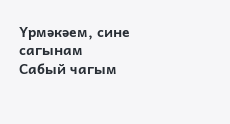Үрмәкәем, сине сагынам
Сабый чагым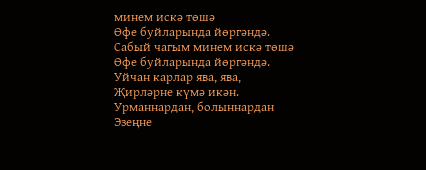минем искә төшә
Өфе буйларында йөргәндә.
Сабый чагым минем искә төшә
Өфе буйларында йөргәндә.
Уйчан карлар ява, ява,
Җирләрне күмә икән.
Урманнардан, болыннардан
Эзеңне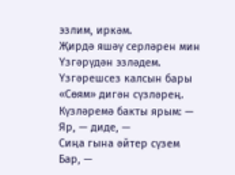эзлим, иркәм.
Җирдә яшәү серләрен мин
Үзгәрүдән эзләдем.
Үзгәрешсез калсын бары
«Сөям» дигән сүзләрең.
Күзләремә бакты ярым: —
Яр, — диде, —
Сиңа гына әйтер сүзем
Бар, —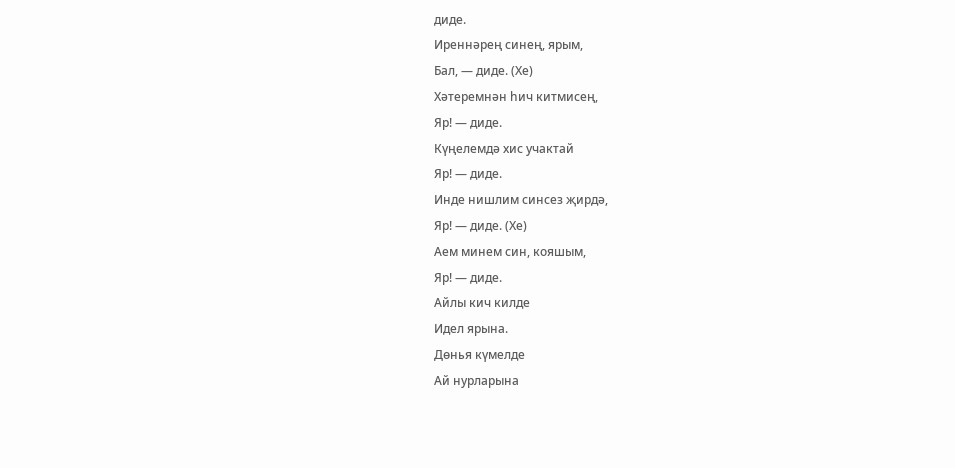диде.
Иреннәрең синең, ярым,
Бал, — диде. (Хе)
Хәтеремнән һич китмисең,
Яр! — диде.
Күңелемдә хис учактай
Яр! — диде.
Инде нишлим синсез җирдә,
Яр! — диде. (Хе)
Аем минем син, кояшым,
Яр! — диде.
Айлы кич килде
Идел ярына.
Дөнья күмелде
Ай нурларына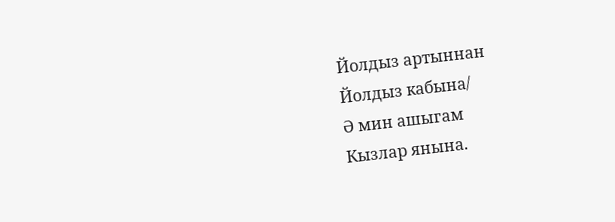Йолдыз артыннан
Йолдыз кабына/
Ә мин ашыгам
Кызлар янына.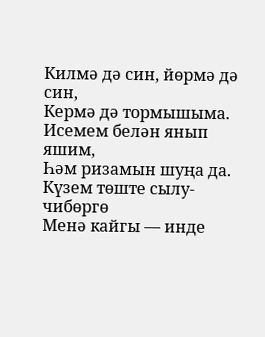Килмә дә син, йөрмә дә син,
Кермә дә тормышыма.
Исемем белән янып яшим,
Һәм ризамын шуңа да.
Күзем төште сылу-чибөргө
Менә кайгы — инде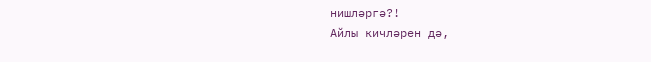нишләргә?!
Айлы кичләрен дә,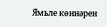Ямьле көннәрен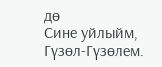дө
Сине уйлыйм, Гүзөл-Гүзөлем.